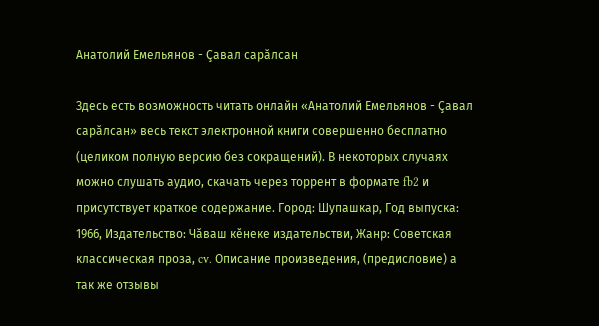Анатолий Емельянов - Çавал сарăлсан

Здесь есть возможность читать онлайн «Анатолий Емельянов - Çавал сарăлсан» весь текст электронной книги совершенно бесплатно (целиком полную версию без сокращений). В некоторых случаях можно слушать аудио, скачать через торрент в формате fb2 и присутствует краткое содержание. Город: Шупашкар, Год выпуска: 1966, Издательство: Чăваш кĕнеке издательстви, Жанр: Советская классическая проза, cv. Описание произведения, (предисловие) а так же отзывы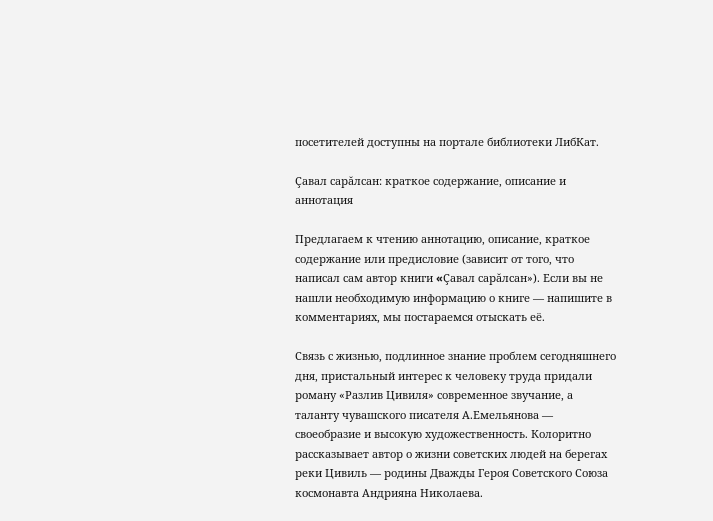посетителей доступны на портале библиотеки ЛибКат.

Çавал сарăлсан: краткое содержание, описание и аннотация

Предлагаем к чтению аннотацию, описание, краткое содержание или предисловие (зависит от того, что написал сам автор книги «Çавал сарăлсан»). Если вы не нашли необходимую информацию о книге — напишите в комментариях, мы постараемся отыскать её.

Связь с жизнью, подлинное знание проблем сегодняшнего дня, пристальный интерес к человеку труда придали роману «Разлив Цивиля» современное звучание, а таланту чувашского писателя А.Емельянова — своеобразие и высокую художественность. Колоритно рассказывает автор о жизни советских людей на берегах реки Цивиль — родины Дважды Героя Советского Союза космонавта Андрияна Николаева.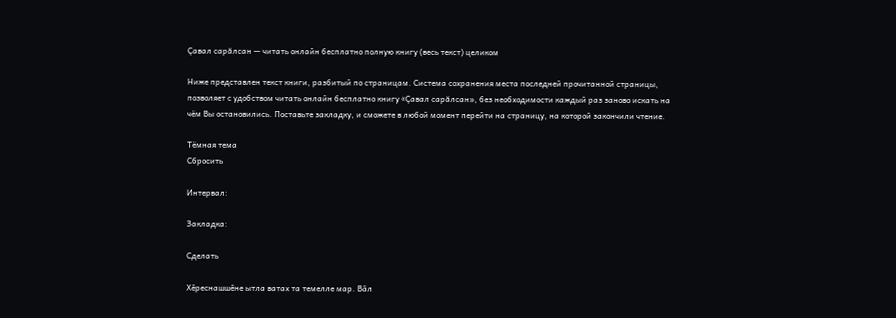Çавал сарăлсан — читать онлайн бесплатно полную книгу (весь текст) целиком

Ниже представлен текст книги, разбитый по страницам. Система сохранения места последней прочитанной страницы, позволяет с удобством читать онлайн бесплатно книгу «Çавал сарăлсан», без необходимости каждый раз заново искать на чём Вы остановились. Поставьте закладку, и сможете в любой момент перейти на страницу, на которой закончили чтение.

Тёмная тема
Сбросить

Интервал:

Закладка:

Сделать

Хӗреснашшӗне ытла ватах та темелле мар. Вӑл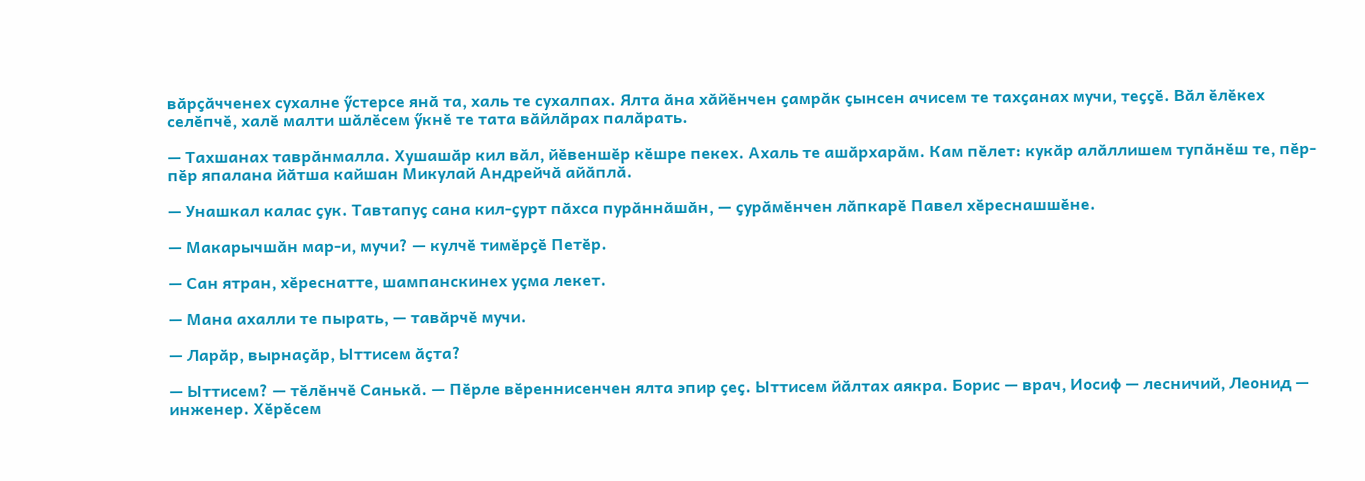вӑрҫӑчченех сухалне ӳстерсе янӑ та, халь те сухалпах. Ялта ӑна хӑйӗнчен ҫамрӑк ҫынсен ачисем те тахҫанах мучи, теҫҫӗ. Вӑл ӗлӗкех селӗпчӗ, халӗ малти шӑлӗсем ӳкнӗ те тата вӑйлӑрах палӑрать.

— Тахшанах таврӑнмалла. Хушашӑр кил вӑл, йӗвеншӗр кӗшре пекех. Ахаль те ашӑрхарӑм. Кам пӗлет: кукӑр алӑллишем тупӑнӗш те, пӗр-пӗр япалана йӑтша кайшан Микулай Андрейчӑ айӑплӑ.

— Унашкал калас ҫук. Тавтапуҫ сана кил-ҫурт пӑхса пурӑннӑшӑн, — ҫурӑмӗнчен лӑпкарӗ Павел хӗреснашшӗне.

— Макарычшӑн мар-и, мучи? — кулчӗ тимӗрҫӗ Петӗр.

— Сан ятран, хӗреснатте, шампанскинех уҫма лекет.

— Мана ахалли те пырать, — тавӑрчӗ мучи.

— Ларӑр, вырнаҫӑр, Ыттисем ӑҫта?

— Ыттисем? — тӗлӗнчӗ Санькӑ. — Пӗрле вӗреннисенчен ялта эпир ҫеҫ. Ыттисем йӑлтах аякра. Борис — врач, Иосиф — лесничий, Леонид — инженер. Хӗрӗсем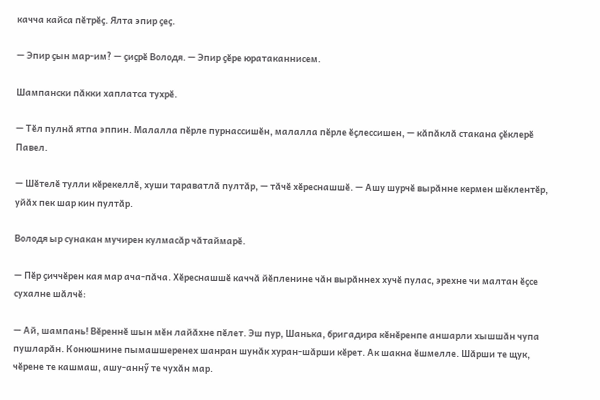качча кайса пӗтрӗҫ. Ялта эпир ҫеҫ.

— Эпир ҫын мар-им? — ҫиҫрӗ Володя. — Эпир ҫӗре юратаканнисем.

Шампански пӑкки хаплатса тухрӗ.

— Тӗл пулнӑ ятпа эппин. Малалла пӗрле пурнассишӗн, малалла пӗрле ӗҫлессишен, — кӑпӑклӑ стакана ҫӗклерӗ Павел.

— Шӗтелӗ тулли кӗрекеллӗ, хуши тараватлӑ пултӑр, — тӑчӗ хӗреснашшӗ. — Ашу шурчӗ вырӑнне кермен шӗклентӗр, уйӑх пек шар кин пултӑр.

Володя ыр сунакан мучирен кулмасӑр чӑтаймарӗ.

— Пӗр ҫиччӗрен кая мар ача-пӑча. Хӗреснашшӗ каччӑ йӗпленине чӑн вырӑннех хучӗ пулас, эрехне чи малтан ӗҫсе сухалне шӑлчӗ:

— Ай, шампань! Вӗреннӗ шын мӗн лайӑхне пӗлет. Эш пур, Шанька, бригадира кӗнӗренпе аншарли хышшӑн чупа пушларӑн. Конюшнине пымашшеренех шанран шунӑк хуран-шӑрши кӗрет. Ак шакна ӗшмелле. Шӑрши те щук, чӗрене те кашмаш, ашу-аннӳ те чухӑн мар.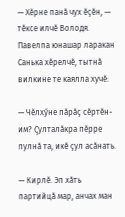— Хӗрне панӑ чух ӗҫӗн, — тӗксе илчӗ Володя. Павелпа юнашар ларакан Санька хӗрелчӗ, тытнӑ вилкине те каялла хучӗ:

— Чӗлхӳне пӑрӑҫ сӗртӗн-им? Ҫулталӑкра пӗрре пулнӑ та, икӗ ҫул асӑнать.

— Кирлӗ. Эп хӑть партийцӑ мар, анчах ман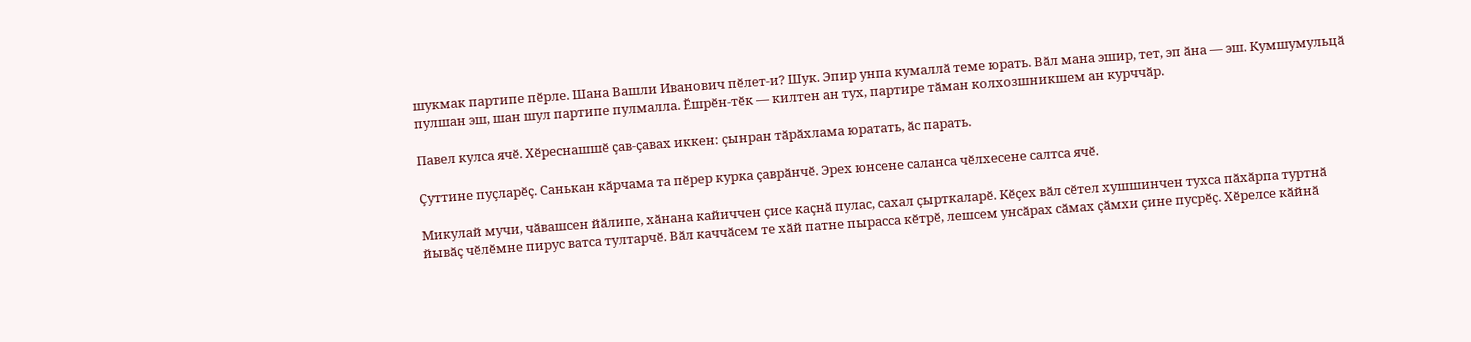шукмак партипе пӗрле. Шана Вашли Иванович пӗлет-и? Шук. Эпир унпа кумаллӑ теме юрать. Вӑл мана эшир, тет, эп ӑна — эш. Кумшумульцӑ пулшан эш, шан шул партипе пулмалла. Ӗшрӗн-тӗк — килтен ан тух, партире тӑман колхозшникшем ан курччӑр.

Павел кулса ячӗ. Хӗреснашшӗ ҫав-ҫавах иккен: ҫынран тӑрӑхлама юратать, ӑс парать.

Ҫуттине пуҫларӗҫ. Санькан кӑрчама та пӗрер курка ҫаврӑнчӗ. Эрех юнсене саланса чӗлхесене салтса ячӗ.

Микулай мучи, чӑвашсен йӑлипе, хӑнана кайиччен ҫисе каҫнӑ пулас, сахал ҫырткаларӗ. Кӗҫех вӑл сӗтел хушшинчен тухса пӑхӑрпа туртнӑ йывӑҫ чӗлӗмне пирус ватса тултарчӗ. Вӑл каччӑсем те хӑй патне пырасса кӗтрӗ, лешсем унсӑрах сӑмах ҫӑмхи ҫине пусрӗҫ. Хӗрелсе кӑйнӑ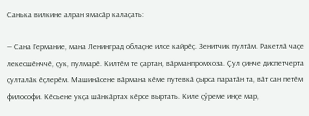Санька вилкине алран ямасӑр калаҫать:

— Сана Германие, мана Ленинград облаҫне илсе кайрӗҫ. Зенитчик пултӑм. Ракетлӑ чаҫе лекесшӗнччӗ, ҫук, пулмарӗ. Килтӗм те ҫартан, вӑрманпромхоза. Ҫул ҫинче диспетчерта ҫулталӑк ӗҫлерӗм. Машинӑсене вӑрмана кӗме путевкӑ ҫырса паратӑн та, вӑт сан петӗм философи. Кӗсьене укҫа шӑнкӑртах кӗрсе выртать. Киле ҫӳреме инҫе мар,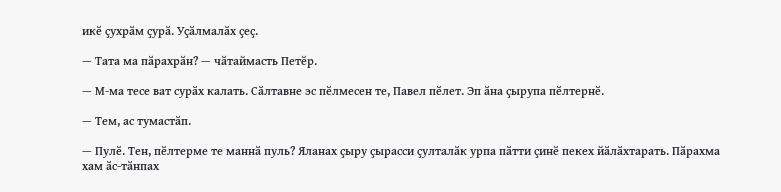икӗ ҫухрӑм ҫурӑ. Уҫӑлмалӑх ҫеҫ.

— Тата ма пӑрахрӑн? — чӑтаймасть Петӗр.

— М-ма тесе ват сурӑх калать. Сӑлтавне эс пӗлмесен те, Павел пӗлет. Эп ӑна ҫырупа пӗлтернӗ.

— Тем, ас тумастӑп.

— Пулӗ. Тен, пӗлтерме те маннӑ пуль? Яланах ҫыру ҫырасси ҫулталӑк урпа пӑтти ҫинӗ пекех йӑлӑхтарать. Пӑрахма хам ӑс-тӑнпах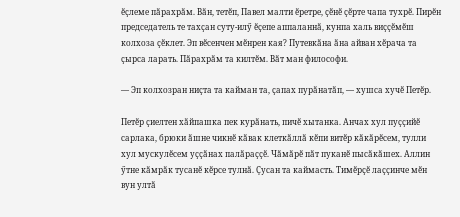ӗҫлеме пӑрахрӑм. Вӑн, тетӗп, Павел малти ӗретре, ҫӗнӗ ҫӗрте чапа тухрӗ. Пирӗн председатель те тахҫан суту-илӳ ӗҫепе аппаланнӑ, кунпа халь виҫҫӗмӗш колхоза ҫӗклет. Эп вӗсенчен мӗнрен кая? Путевкӑна ӑна айван хӗрача та ҫырса ларать. Пӑрахрӑм та килтӗм. Вӑт ман философи.

— Эп колхозран ниҫта та кайман та, ҫапах пурӑнатӑп, — хушса хучӗ Петӗр.

Петӗр ҫиелтен хӑйпашка пек курӑнать, пичӗ хытанка. Анчах хул пуҫҫийӗ сарлака, брюки ӑшне чикнӗ кӑвак клеткӑллӑ кӗпи витӗр кӑкӑрӗсем, тулли хул мускулӗсем уҫҫӑнах палӑраҫҫӗ. Чӑмӑрӗ пӑт пуканӗ пысӑкӑшех. Аллин ӳтне кӑмрӑк тусанӗ кӗрсе тулнӑ. Ҫусан та каймасть. Тимӗрҫӗ лаҫҫинче мӗн вун ултӑ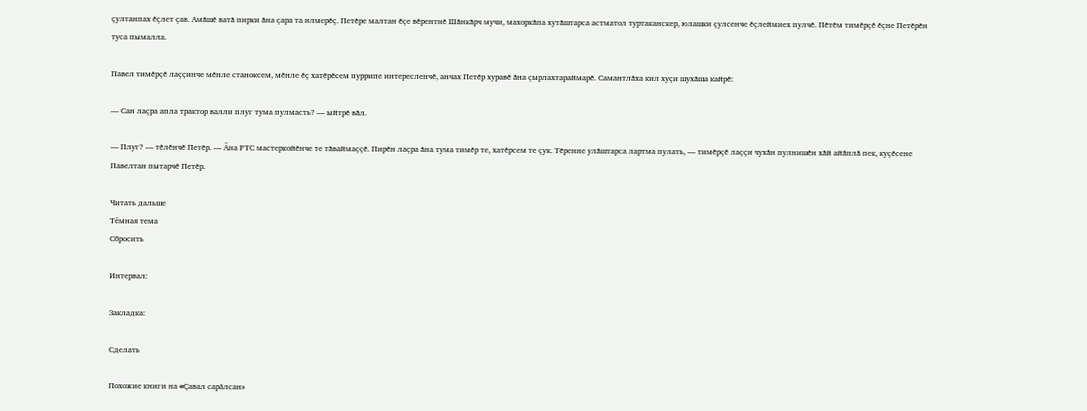ҫултанпах ӗҫлет ҫав. Амӑшӗ ватӑ пирки ӑна ҫара та илмерӗҫ. Петӗре малтан ӗҫе вӗрентнӗ Шӑнкӑрч мучи, махоркӑпа хутӑштарса астматол туртаканскер, юлашки ҫулсенче ӗҫлеймиех пулчӗ. Пӗтӗм тимӗрҫӗ ӗҫне Петӗрӗн туса пымалла.

Павел тимӗрҫӗ лаҫҫинче мӗнле станоксем, мӗнле ӗҫ хатӗрӗсем пуррипе интересленчӗ, анчах Петӗр хуравӗ ӑна ҫырлахтараймарӗ. Самантлӑха кил хуҫи шухӑша кайрӗ:

— Сан лаҫра апла трактор валли плуг тума пулмасть? — ыйтрӗ вӑл.

— Плуг? — тӗлӗнчӗ Петӗр. — Ӑна РТС мастеркойӗнче те тӑваймаҫҫӗ. Пирӗн лаҫра ӑна тума тимӗр те, хатӗрсем те ҫук. Тӗренне улӑштарса лартма пулать, — тимӗрҫӗ лаҫҫи чухӑн пулнишӗн хӑй айӑплӑ пек, куҫӗсене Павелтан пытарчӗ Петӗр.

Читать дальше
Тёмная тема
Сбросить

Интервал:

Закладка:

Сделать

Похожие книги на «Çавал сарăлсан»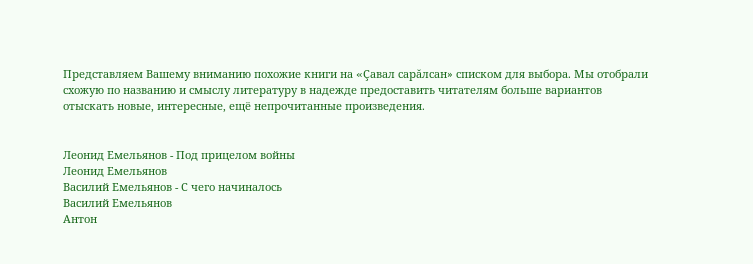Представляем Вашему вниманию похожие книги на «Çавал сарăлсан» списком для выбора. Мы отобрали схожую по названию и смыслу литературу в надежде предоставить читателям больше вариантов отыскать новые, интересные, ещё непрочитанные произведения.


Леонид Емельянов - Под прицелом войны
Леонид Емельянов
Василий Емельянов - С чего начиналось
Василий Емельянов
Антон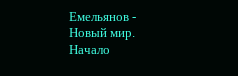Емельянов - Новый мир. Начало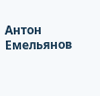Антон Емельянов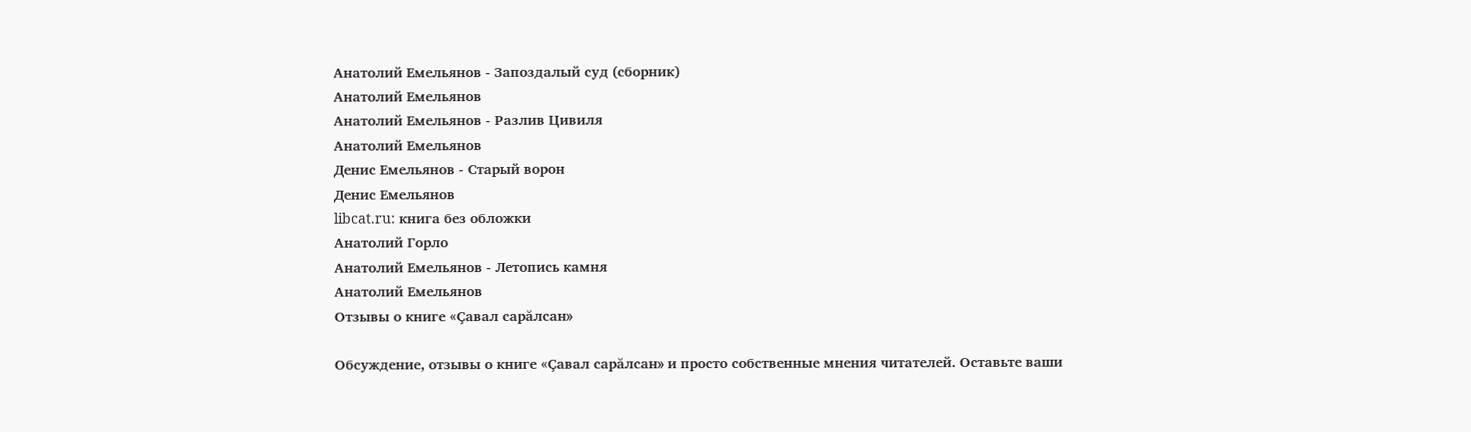Анатолий Емельянов - Запоздалый суд (сборник)
Анатолий Емельянов
Анатолий Емельянов - Разлив Цивиля
Анатолий Емельянов
Денис Емельянов - Старый ворон
Денис Емельянов
libcat.ru: книга без обложки
Анатолий Горло
Анатолий Емельянов - Летопись камня
Анатолий Емельянов
Отзывы о книге «Çавал сарăлсан»

Обсуждение, отзывы о книге «Çавал сарăлсан» и просто собственные мнения читателей. Оставьте ваши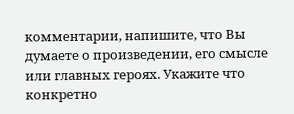комментарии, напишите, что Вы думаете о произведении, его смысле или главных героях. Укажите что конкретно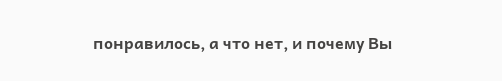понравилось, а что нет, и почему Вы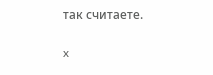так считаете.

x